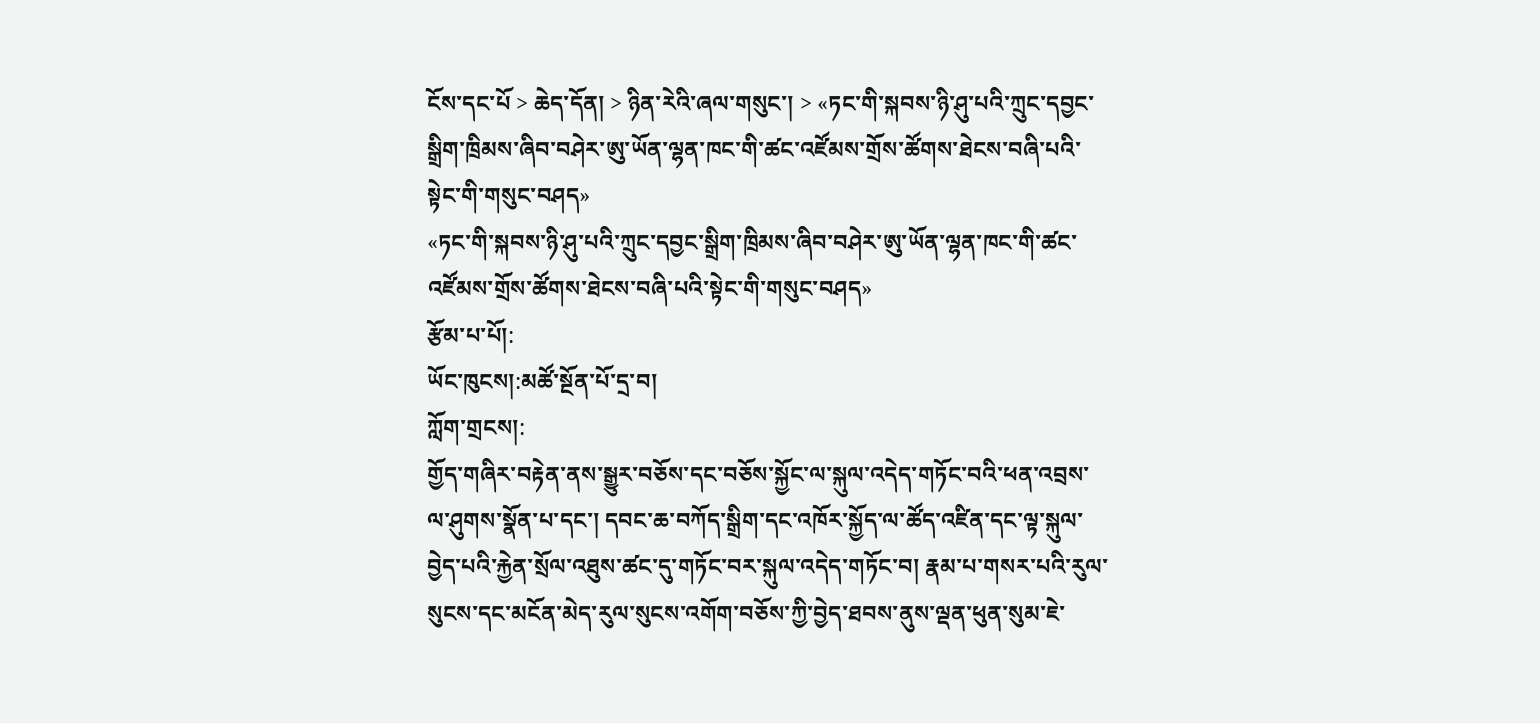ངོས་དང་པོ > ཆེད་དོན། > ཉིན་རེའི་ཞལ་གསུང་། > «ཏང་གི་སྐབས་ཉི་ཤུ་པའི་ཀྲུང་དབྱང་སྒྲིག་ཁྲིམས་ཞིབ་བཤེར་ཨུ་ཡོན་ལྷན་ཁང་གི་ཚང་འཛོམས་གྲོས་ཚོགས་ཐེངས་བཞི་པའི་སྟེང་གི་གསུང་བཤད»
«ཏང་གི་སྐབས་ཉི་ཤུ་པའི་ཀྲུང་དབྱང་སྒྲིག་ཁྲིམས་ཞིབ་བཤེར་ཨུ་ཡོན་ལྷན་ཁང་གི་ཚང་འཛོམས་གྲོས་ཚོགས་ཐེངས་བཞི་པའི་སྟེང་གི་གསུང་བཤད»
རྩོམ་པ་པོ།:
ཡོང་ཁུངས།:མཚོ་སྔོན་པོ་དྲ་བ།
ཀློག་གྲངས།:
གྱོད་གཞིར་བརྟེན་ནས་སྒྱུར་བཅོས་དང་བཅོས་སྐྱོང་ལ་སྐུལ་འདེད་གཏོང་བའི་ཕན་འབྲས་ལ་ཤུགས་སྣོན་པ་དང་། དབང་ཆ་བཀོད་སྒྲིག་དང་འཁོར་སྐྱོད་ལ་ཚོད་འཛིན་དང་ལྟ་སྐུལ་བྱེད་པའི་རྐྱེན་སྲོལ་འཐུས་ཚང་དུ་གཏོང་བར་སྐུལ་འདེད་གཏོང་བ། རྣམ་པ་གསར་པའི་རུལ་སུངས་དང་མངོན་མེད་རུལ་སུངས་འགོག་བཅོས་ཀྱི་བྱེད་ཐབས་ནུས་ལྡན་ཕུན་སུམ་ཇེ་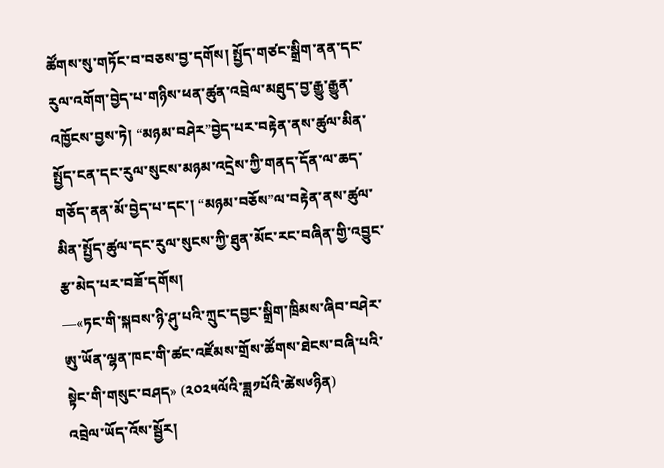ཚོགས་སུ་གཏོང་བ་བཅས་བྱ་དགོས། སྤྱོད་གཙང་སྒྲིག་ནན་དང་རུལ་འགོག་བྱེད་པ་གཉིས་ཕན་ཚུན་འབྲེལ་མཐུད་བྱ་རྒྱུ་རྒྱུན་འཁྱོངས་བྱས་ཏེ། “མཉམ་བཤེར”བྱེད་པར་བརྟེན་ནས་ཚུལ་མིན་སྤྱོད་ངན་དང་རུལ་སུངས་མཉམ་འདྲེས་ཀྱི་གནད་དོན་ལ་ཆད་གཅོད་ནན་མོ་བྱེད་པ་དང་། “མཉམ་བཅོས”ལ་བརྟེན་ནས་ཚུལ་མིན་སྤྱོད་ཚུལ་དང་རུལ་སུངས་ཀྱི་ཐུན་མོང་རང་བཞིན་གྱི་འབྱུང་རྩ་མེད་པར་བཟོ་དགོས།
—«ཏང་གི་སྐབས་ཉི་ཤུ་པའི་ཀྲུང་དབྱང་སྒྲིག་ཁྲིམས་ཞིབ་བཤེར་ཨུ་ཡོན་ལྷན་ཁང་གི་ཚང་འཛོམས་གྲོས་ཚོགས་ཐེངས་བཞི་པའི་སྟེང་གི་གསུང་བཤད» (༢༠༢༥ལོའི་ཟླ༡པོའི་ཚེས༦ཉིན)
འབྲེལ་ཡོད་འོས་སྦྱོར།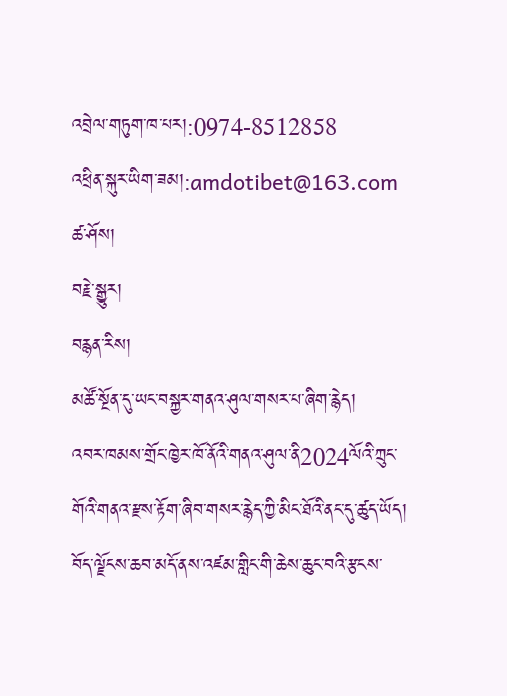འབྲེལ་གཏུག་ཁ་པར།:0974-8512858
འཕྲིན་སྐུར་ཡིག་ཟམ།:amdotibet@163.com
ཚ་ཤོས།
བརྗེ་སྒྱུར།
བརྙན་རིས།
མཚོ་སྔོན་དུ་ཡང་བསྐྱར་གནའ་ཤུལ་གསར་པ་ཞིག་རྙེད།
འབར་ཁམས་གྲོང་ཁྱེར་ཁོ་ནོའི་གནའ་ཤུལ་ནི2024ལོའི་ཀྲུང་གོའི་གནའ་རྫས་རྟོག་ཞིབ་གསར་རྙེད་ཀྱི་མིང་ཐོའི་ནང་དུ་ཚུད་ཡོད།
བོད་ལྗོངས་ཆབ་མདོ་ནས་འཛམ་གླིང་གི་ཆེས་ཆུང་བའི་རྩངས་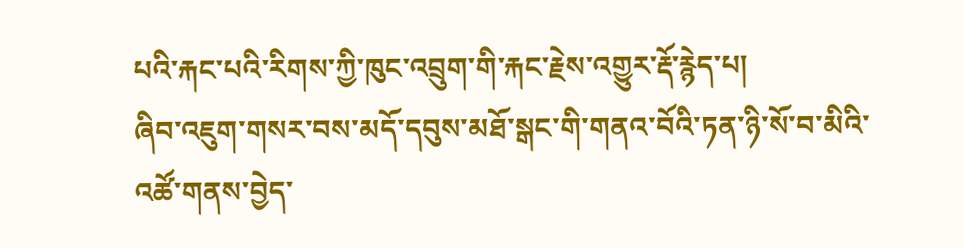པའི་རྐང་པའི་རིགས་ཀྱི་ཁུང་འབྲུག་གི་རྐང་རྗེས་འགྱུར་རྡོ་རྙེད་པ།
ཞིབ་འཇུག་གསར་བས་མདོ་དབུས་མཐོ་སྒང་གི་གནའ་བོའི་ཏན་ཉི་སོ་བ་མིའི་འཚོ་གནས་བྱེད་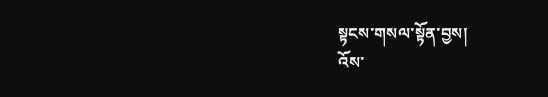སྟངས་གསལ་སྟོན་བྱས།
འོས་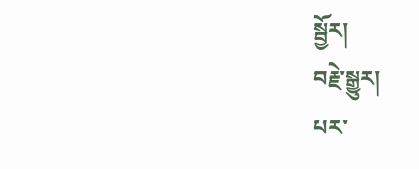སྦྱོར།
བརྗེ་སྒྱུར།
པར་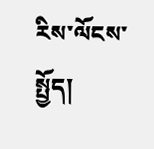རིས་ལོངས་སྤྱོད།